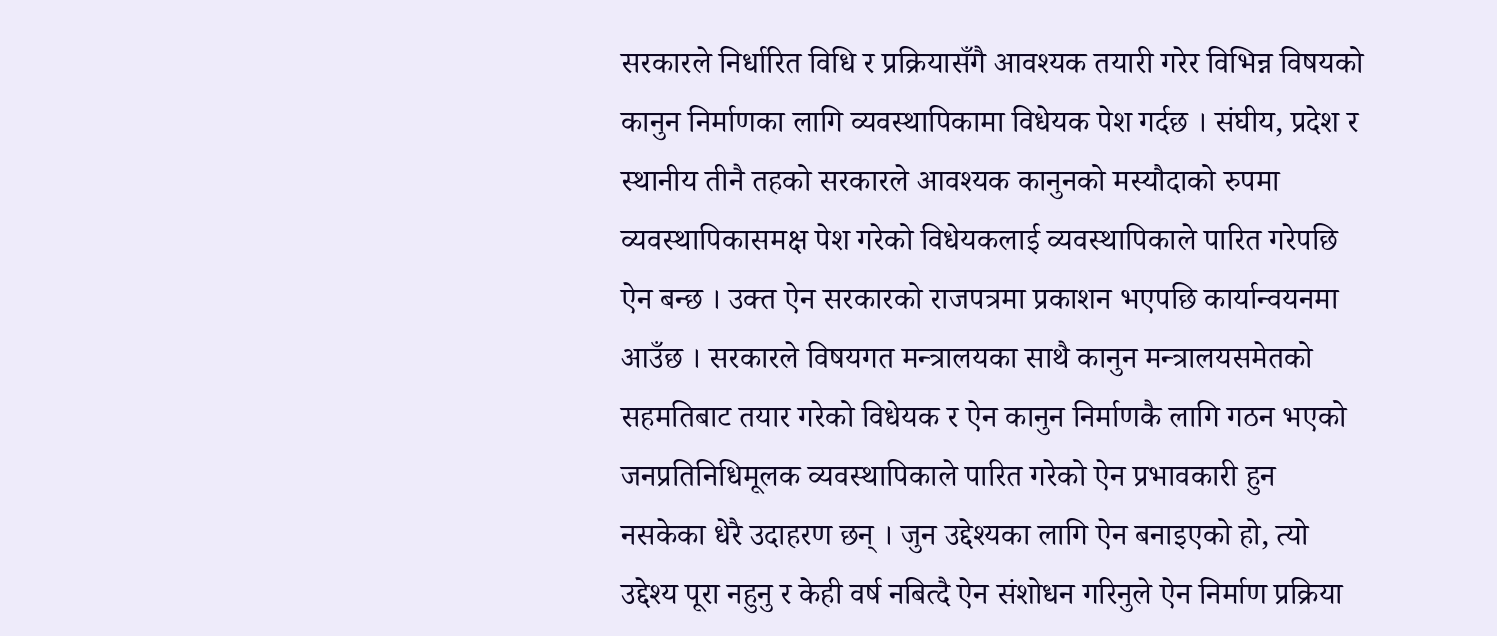सरकारले निर्धारित विधि र प्रक्रियासँगै आवश्यक तयारी गरेर विभिन्न विषयको कानुन निर्माणका लागि व्यवस्थापिकामा विधेयक पेश गर्दछ । संघीय, प्रदेश र स्थानीय तीनै तहको सरकारले आवश्यक कानुनको मस्यौदाको रुपमा व्यवस्थापिकासमक्ष पेश गरेको विधेयकलाई व्यवस्थापिकाले पारित गरेपछि ऐन बन्छ । उक्त ऐन सरकारको राजपत्रमा प्रकाशन भएपछि कार्यान्वयनमा आउँछ । सरकारले विषयगत मन्त्रालयका साथै कानुन मन्त्रालयसमेतको सहमतिबाट तयार गरेको विधेयक र ऐन कानुन निर्माणकै लागि गठन भएको जनप्रतिनिधिमूलक व्यवस्थापिकाले पारित गरेको ऐन प्रभावकारी हुन नसकेका धेरै उदाहरण छन् । जुन उद्देश्यका लागि ऐन बनाइएको हो, त्यो उद्देश्य पूरा नहुनु र केही वर्ष नबित्दै ऐन संशोधन गरिनुले ऐन निर्माण प्रक्रिया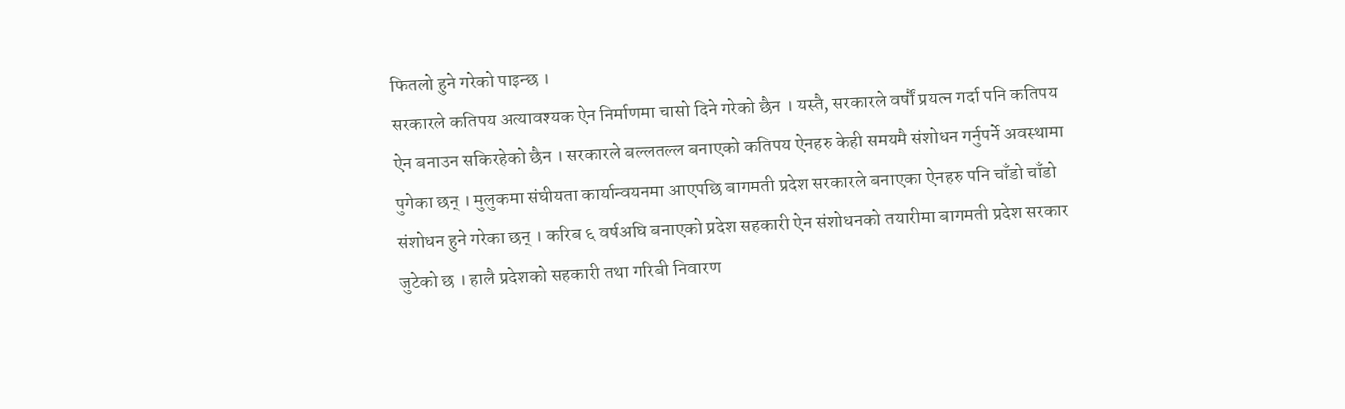फितलो हुने गरेको पाइन्छ ।
सरकारले कतिपय अत्यावश्यक ऐन निर्माणमा चासो दिने गरेको छैन । यस्तै, सरकारले वर्षौं प्रयत्न गर्दा पनि कतिपय ऐन बनाउन सकिरहेको छैन । सरकारले बल्लतल्ल बनाएको कतिपय ऐनहरु केही समयमै संशोधन गर्नुपर्ने अवस्थामा पुगेका छन् । मुलुकमा संघीयता कार्यान्वयनमा आएपछि बागमती प्रदेश सरकारले बनाएका ऐनहरु पनि चाँडो चाँडो संशोधन हुने गरेका छन् । करिब ६ वर्षअघि बनाएको प्रदेश सहकारी ऐन संशोधनको तयारीमा बागमती प्रदेश सरकार जुटेको छ । हालै प्रदेशको सहकारी तथा गरिबी निवारण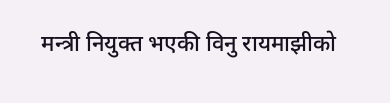मन्त्री नियुक्त भएकी विनु रायमाझीको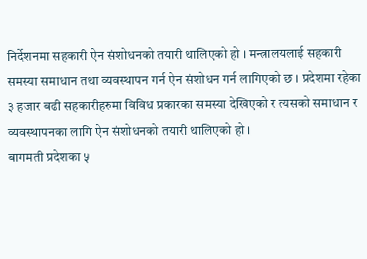निर्देशनमा सहकारी ऐन संशोधनको तयारी थालिएको हो । मन्त्रालयलाई सहकारी समस्या समाधान तथा व्यवस्थापन गर्न ऐन संशोधन गर्न लागिएको छ । प्रदेशमा रहेका ३ हजार बढी सहकारीहरुमा विविध प्रकारका समस्या देखिएको र त्यसको समाधान र व्यवस्थापनका लागि ऐन संशोधनको तयारी थालिएको हो ।
बागमती प्रदेशका ५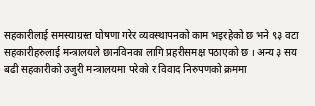सहकारीलाई समस्याग्रस्त घोषणा गरेर व्यवस्थापनको काम भइरहेको छ भने ९३ वटा सहकारीहरुलाई मन्त्रालयले छानविनका लागि प्रहरीसमक्ष पठाएको छ । अन्य ३ सय बढी सहकारीको उजुरी मन्त्रालयमा परेको र विवाद निरुपणको क्रममा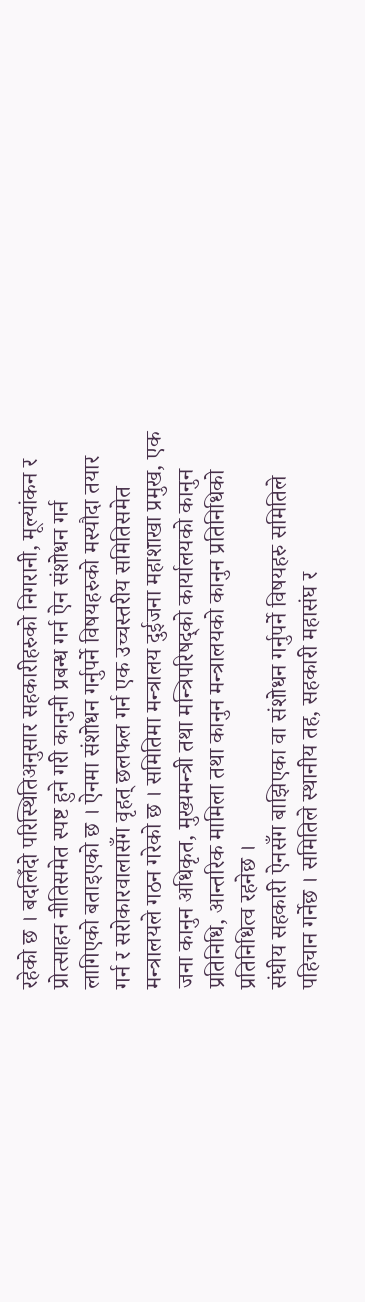रहेको छ । बदलिँदो परिस्थितिअनुसार सहकारीहरुको निगरानी, मूल्यांकन र प्रोत्साहन नीतिसमेत स्पष्ट हुने गरी कानुनी प्रबन्ध गर्न ऐन संशोधन गर्न लागिएको बताइएको छ । ऐनमा संशोधन गर्नुपर्ने विषयहरुको मस्यौदा तयार गर्न र सरोकारवालासँग वृहत् छलफल गर्न एक उच्चस्तरीय समितिसमेत मन्त्रालयले गठन गरेको छ । समितिमा मन्त्रालय दुईजना महाशाखा प्रमुख, एक जना कानुन अधिकृत, मुख्यमन्त्री तथा मन्त्रिपरिषद्को कार्यालयको कानुन प्रतिनिधि, आन्तरिक मामिला तथा कानुन मन्त्रालयको कानुन प्रतिनिधिको प्रतिनिधित्व रहनेछ ।
संघीय सहकारी ऐनसँग बाझिएका वा संशोधन गर्नुपर्ने विषयहरु समितिले पहिचान गर्नेछ । समितिले स्थानीय तह, सहकारी महासंघ र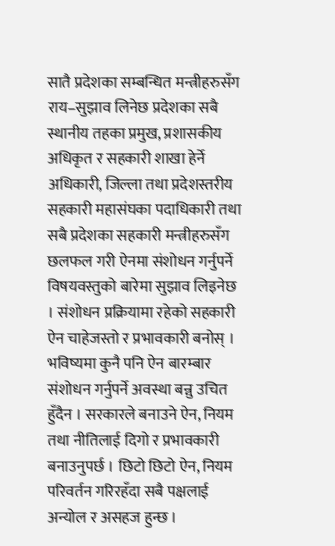सातै प्रदेशका सम्बन्धित मन्त्रीहरुसँग राय–सुझाव लिनेछ प्रदेशका सबै स्थानीय तहका प्रमुख, प्रशासकीय अधिकृत र सहकारी शाखा हेर्ने अधिकारी, जिल्ला तथा प्रदेशस्तरीय सहकारी महासंघका पदाधिकारी तथा सबै प्रदेशका सहकारी मन्त्रीहरुसँग छलफल गरी ऐनमा संशोधन गर्नुपर्ने विषयवस्तुको बारेमा सुझाव लिइनेछ । संशोधन प्रक्रियामा रहेको सहकारी ऐन चाहेजस्तो र प्रभावकारी बनोस् । भविष्यमा कुनै पनि ऐन बारम्बार संशोधन गर्नुपर्ने अवस्था बन्नु उचित हुँदैन । सरकारले बनाउने ऐन, नियम तथा नीतिलाई दिगो र प्रभावकारी बनाउनुपर्छ । छिटो छिटो ऐन, नियम परिवर्तन गरिरहँदा सबै पक्षलाई अन्योल र असहज हुन्छ ।